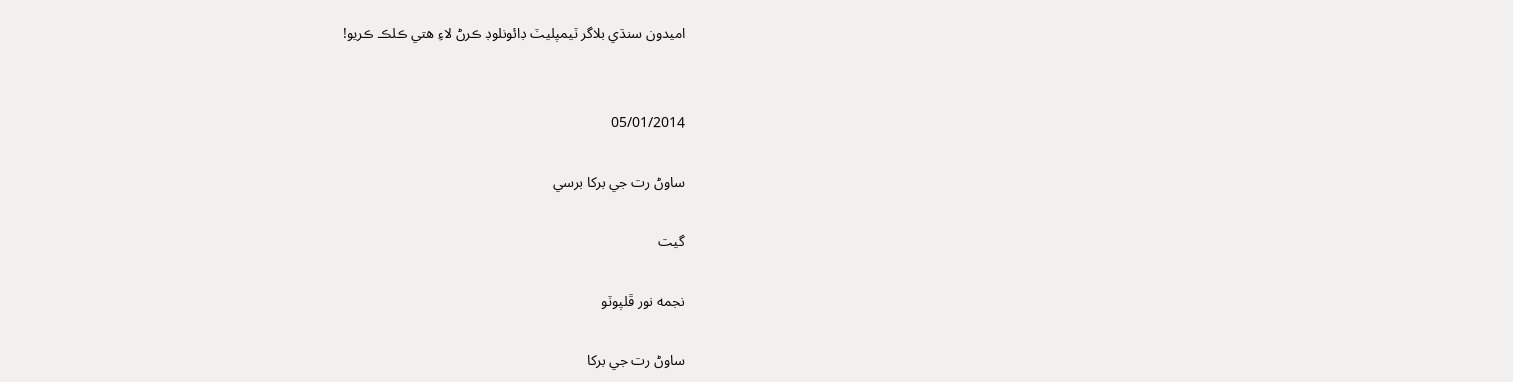امیدون سنڌي بلاگر ٽيمپليٽ ڊائونلوڊ ڪرڻ لاءِ هتي ڪلڪ ڪريو!


05/01/2014

ساوڻ رت جي برکا برسي

گيت

نجمه نور ڦلپوٽو

ساوڻ رت جي برکا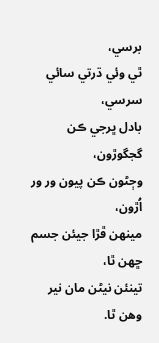برسي،
ٿي وئي ڌرتي سائي سرسي،
بادل ڀرجي ڪن گجگوڙون،
وڄڻون ڪن پيون ور ور اُڙون،
مينهن ڦڙا جيئن جسم ڇهن ٿا،
تينئن نيڻن مان نير وهن ٿا.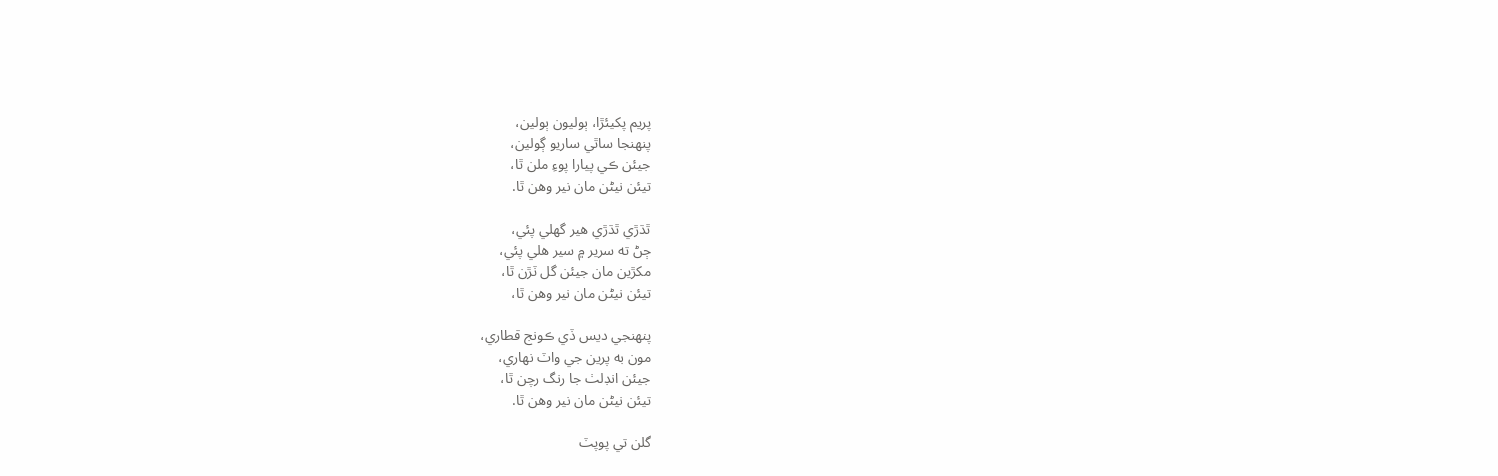پريم پکيئڙا، ٻوليون ٻولين،
پنهنجا ساٿي ساريو ڳولين،
جيئن ڪي پيارا پوءِ ملن ٿا،
تيئن نيڻن مان نير وهن ٿا.

ٿڌڙي ٿڌڙي هير گهلي پئي،
ڄڻ ته سرير ۾ سير هلي پئي،
مکڙين مان جيئن گل ٽڙن ٿا،
تيئن نيڻن مان نير وهن ٿا،

پنهنجي ديس ڏي ڪونج قطاري،
مون به پرين جي واٽ نهاري،
جيئن انڊلٺ جا رنگ رچن ٿا،
تيئن نيڻن مان نير وهن ٿا.

گلن تي پوپٽ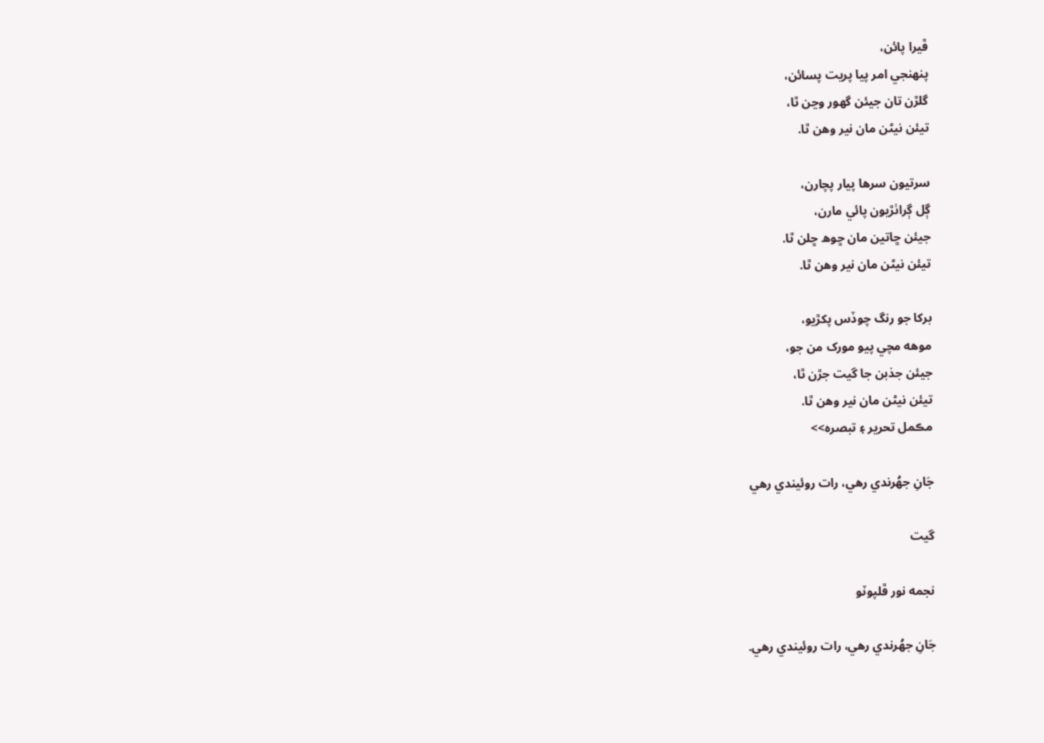ڦيرا پائن،
پنهنجي امر پيا پريت پسائن،
گلڙن تان جيئن گهور وڃن ٿا،
تيئن نيڻن مان نير وهن ٿا.

سرتيون سرھا پيار پچارن،
ڳل ڳراٺڙيون پائي مارن،
جيئن ڇاتين مان ڇوھ ڇلن ٿا.
تيئن نيڻن مان نير وھن ٿا.

برکا جو رنگ چوڏس پکڙيو،
موهه مچي پيو مورک من جو،
جيئن جذبن جا گيت جڙن ٿا،
تيئن نيڻن مان نير وهن ٿا.
مڪمل تحرير ۽ تبصره>>

جَانِ جهُرندي رهي، رات روئيندي رهي

گيت

نجمه نور ڦلپوٽو

جَانِ جهُرندي رهي، رات روئيندي رهي.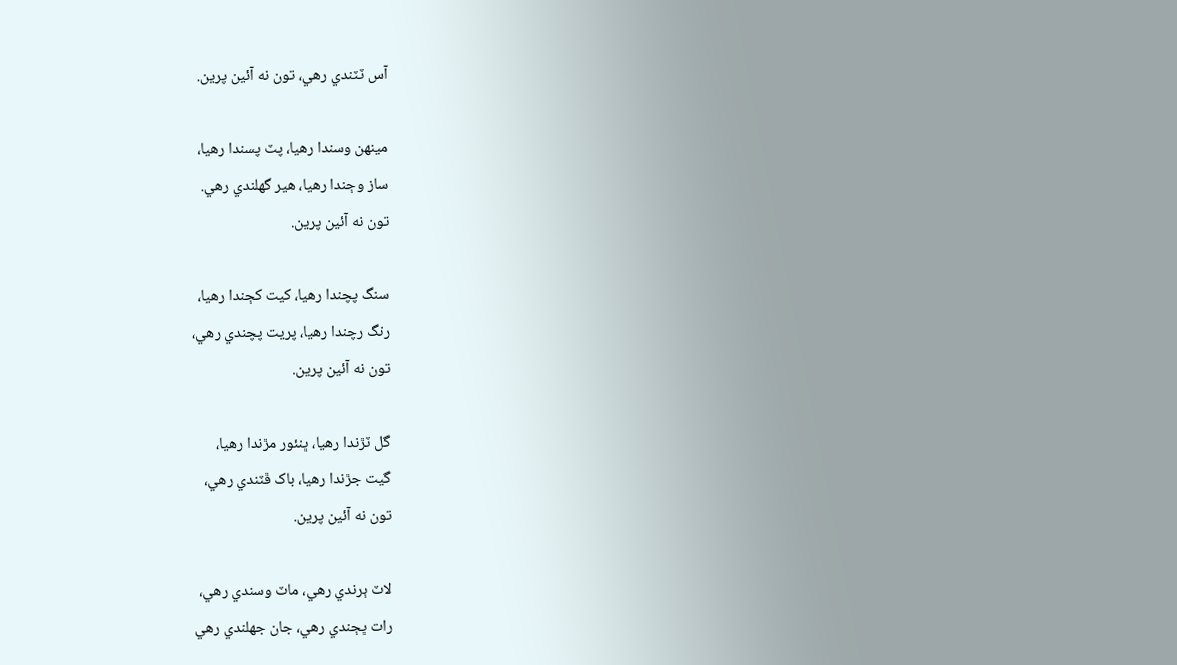آس ٽٽندي رهي، تون نه آئين پرين.

مينهن وسندا رهيا، پٽ پسندا رهيا،
ساز وڄندا رهيا، هير گهلندي رهي.
تون نه آئين پرين.

سنگ پچندا رهيا، کيت کڄندا رهيا،
رنگ رچندا رهيا، پريت پچندي رهي،
تون نه آئين پرين.

گل ٽڙندا رهيا، ڀنئور مڙندا رهيا،
گيت جڙندا رهيا، باک ڦٽندي رهي،
تون نه آئين پرين.

لاٽ ٻرندي رھي، ماٽ وسندي رھي،
رات ڀڄندي رھي، جان جھلندي رھي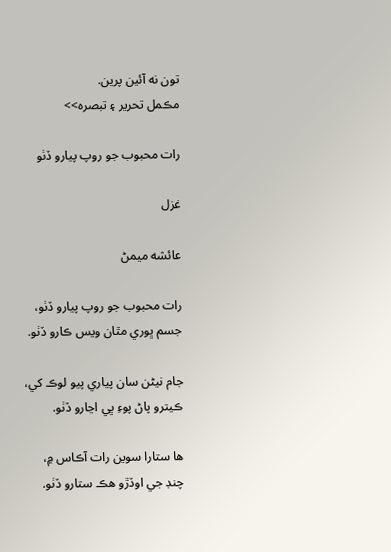تون نه آئين پرين.
مڪمل تحرير ۽ تبصره>>

رات محبوب جو روپ پيارو ڏٺو

غزل

عائشه ميمڻ

رات محبوب جو روپ پيارو ڏٺو،
جسم ڀوري مٿان ويس ڪارو ڏٺو.

جام نيڻن سان پياري پيو لوڪ کي،
ڪيترو پاڻ پوءِ ڀي اڃارو ڏٺو.

ها ستارا سوين رات آڪاس ۾،
چنڊ جي اوڏڙو هڪ ستارو ڏٺو.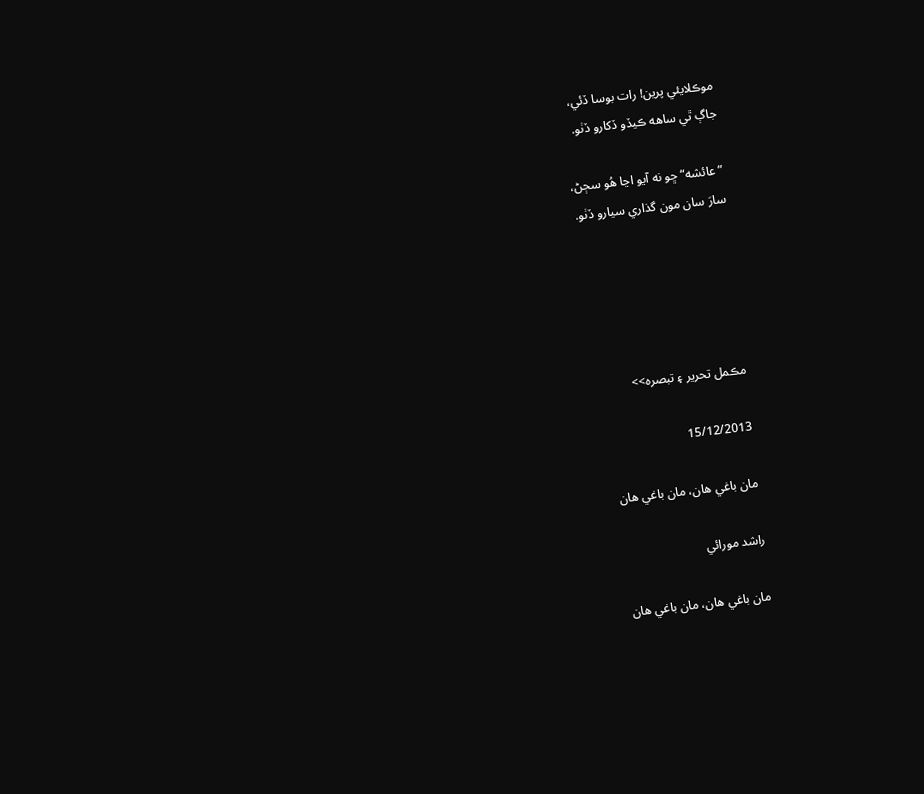موڪلايئي پرين! رات بوسا ڏئي،
جاڳ ٿي ساهه ڪيڏو ڏکارو ڏٺو.

”عائشه“ ڇو نه آيو اڃا هُو سڄڻ،
سارَ سان مون گذاري سيارو ڏٺو.





مڪمل تحرير ۽ تبصره>>

15/12/2013

مان باغي هان، مان باغي هان

راشد مورائي

مان باغي هان، مان باغي هان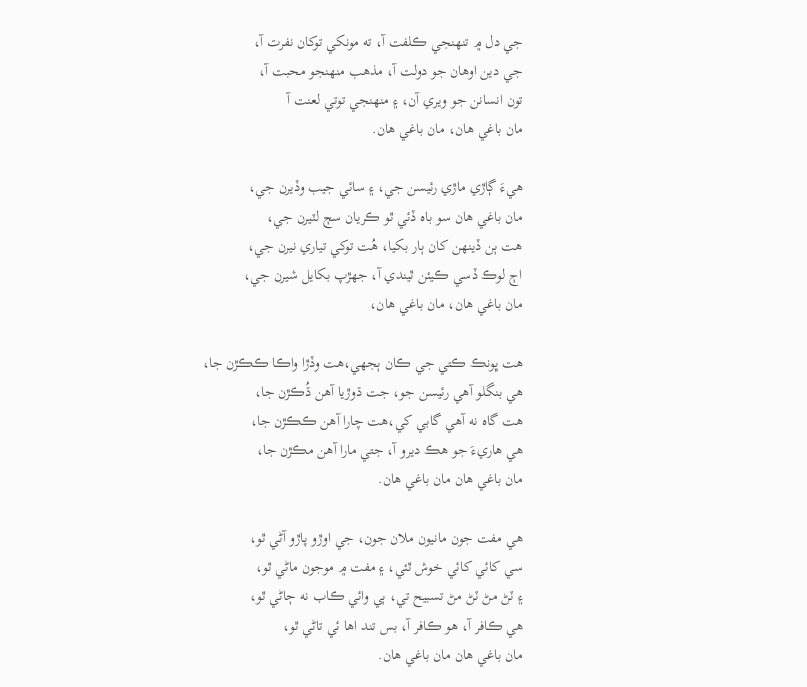جي دل ۾ تنهنجي ڪلفت آ، ته مونکي توکان نفرت آ،
جي دين اوهان جو دولت آ، مذهب منهنجو محبت آ،
تون انسانن جو ويري آن، ۽ منهنجي توتي لعنت آ
مان باغي هان، مان باغي هان.

هيءَ ڳاڙي ماڙي رئيسن جي، ۽ سائي جيب وڏيرن جي،
مان باغي هان سو باه ڏئي ٿو ڪريان سڄ لٽيرن جي،
هت ٻن ڏينهن کان ٻار بکيا، هُت توکي تياري نيرن جي،
اڄ لوڪ ڏسي ڪيئن ٿيندي آ، جهڙپ بکايل شيرن جي،
مان باغي هان، مان باغي هان،

هت ڀونڪ ڪتي جي ڪان ٻجهي،هت وڏڙا واڪا ڪڪڙن جا،
هي بنگلو آهي رئيسن جو، جت ڌوڙيا آهن ڌُڪڙن جا،
هت گاه نه آهي گابي کي،هت چارا آهن ڪڪڙن جا،
هي هاريءَ جو هڪ ديرو آ، جتي مارا آهن مڪڙن جا،
مان باغي هان مان باغي هان.

هي مفت جون مانيون ملان جون، جي اوڙو پاڙو آڻي ٿو،
سي کائي کائي خوش ٿئي، ۽ مفت ۾ موجون ماڻي ٿو،
۽ ٽڻ مڻ ٽڻ مڻ تسبيح تي، ٻي وائي ڪاب نه ڄاڻي ٿو،
هي ڪافر آ، هو ڪافر آ، بس تند اها ئي تاڻي ٿو،
مان باغي هان مان باغي هان.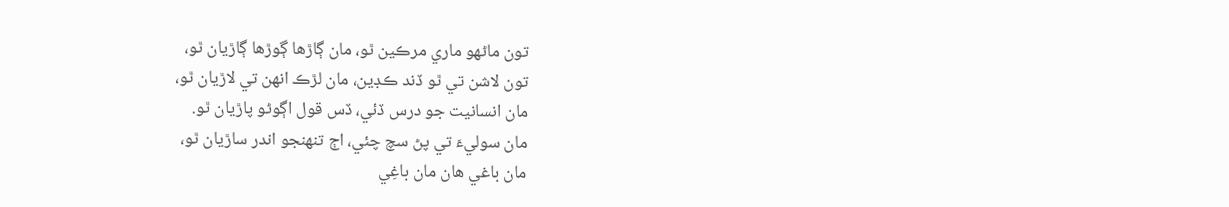تون ماڻهو ماري مرڪين ٿو، مان ڳاڙها ڳوڙها ڳاڙيان ٿو،
تون لاشن تي ٿو ڏند ڪڊين، مان لڙڪ انهن تي لاڙيان ٿو،
مان انسانيت جو درس ڏئي، ڏس قول اڳوڻو پاڙيان ٿو.
مان سوليءَ تي پڻ سچ چئي، اڄ تنهنجو اندر ساڙيان ٿو،
مان باغي هان مان باغِي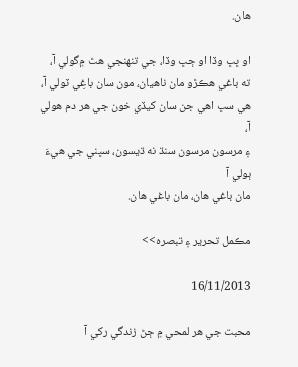هان.

او ڀڀ وڏا او ڄڀ وڏا، جي تنهنجي هٿ ۾گولي آ،
ته باغي هڪڙو مان ناهيان، مون سان باغِي ٽولي آ،
هي سڀ اهي جن سان کيڏي خون جي هر دم هولي آ،
۽ مرسون مرسون سنڌ نه ڌيسون، سڀني جي هيءَ ٻولي آ
مان باغي هان، مان باغي هان.

مڪمل تحرير ۽ تبصره>>

16/11/2013

محبت جي هر لمحي ۾ ڄڻ زندگي رکي آ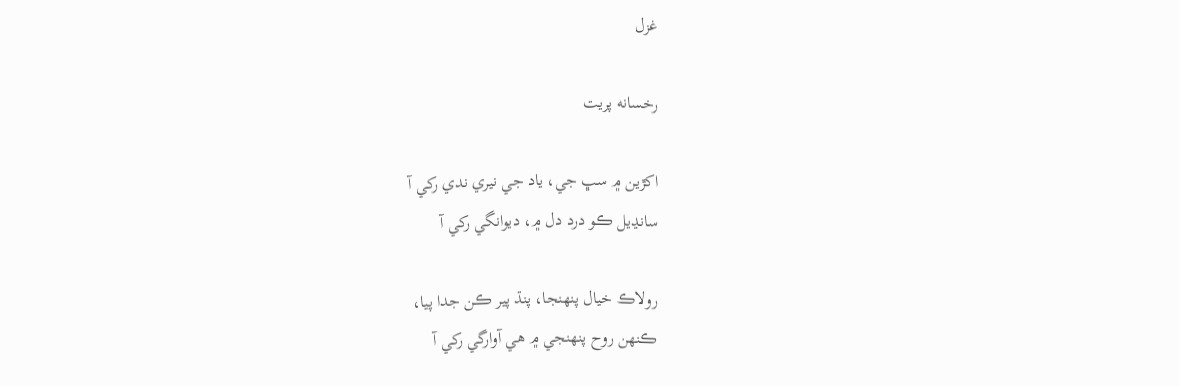غزل

رخسانه پريت

اکڙين ۾ سڀ جي، ياد جي نيري ندي رکي آ
سانڍيل ڪو درد دل ۾، ديوانگي رکي آ

رولاڪ خيال پنهنجا، پنڌ پير ڪن جدا پيا،
ڪنهن روح پنهنجي ۾ هي آوارگي رکي آ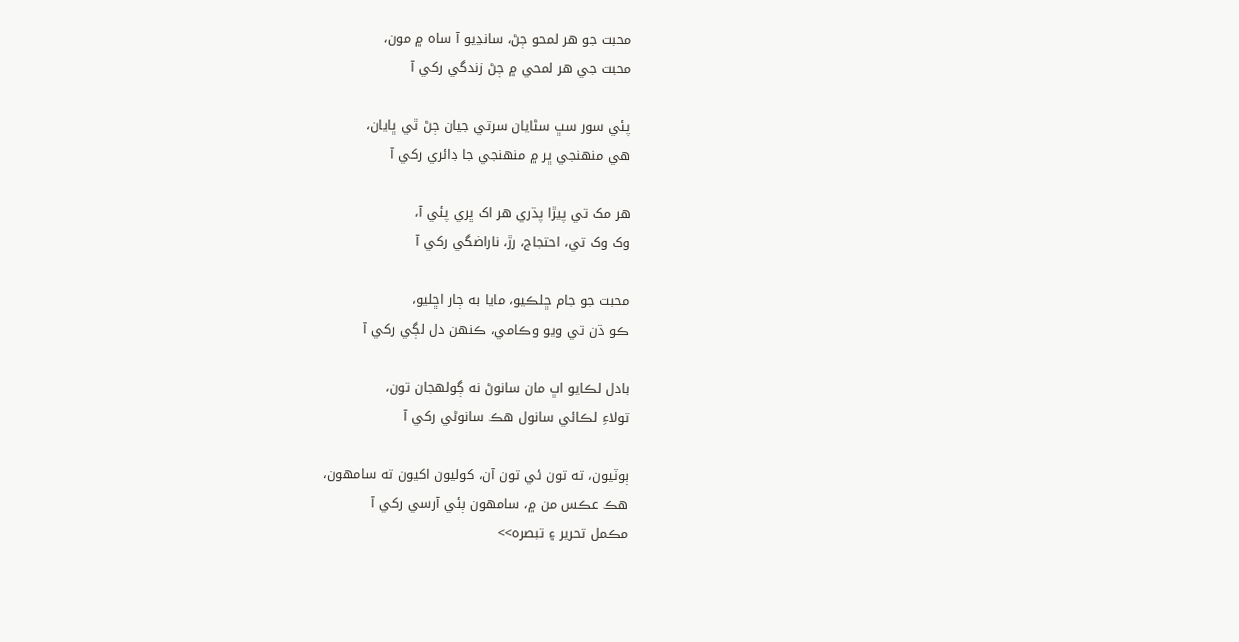محبت جو هر لمحو ڄڻ، سانڍيو آ ساه ۾ مون،
محبت جي هر لمحي ۾ ڄڻ زندگي رکي آ

پئي سور سڀ سڻايان سرتي جيان ڄڻ ٿي ڀايان،
هي منهنجي ڀر ۾ منهنجي جا ڊائري رکي آ

هر مک تي پيڙا پڌري هر اک ڀري پئي آ،
وک وک تي، احتجاج، رڙ، ناراضگي رکي آ

محبت جو جام ڇلڪيو، مايا به ڄار اڇليو،
ڪو ڌن تي ويو وڪامي، ڪنهن دل لڳي رکي آ

بادل لڪايو اڀ مان سانوڻ نه ڳولهجان تون،
تولاءِ لڪائي سانول هڪ سانوڻي رکي آ

ٻوٽيون، ته تون ئي تون آن، کوليون اکيون ته سامهون،
هڪ عڪس من ۾، سامهون ٻئي آرسي رکي آ
مڪمل تحرير ۽ تبصره>>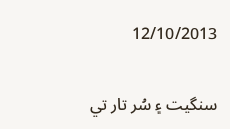12/10/2013

سنگيت ۽ سُر تار تي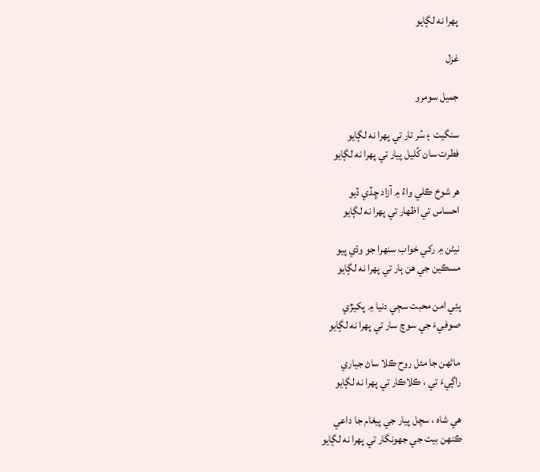پهرا نه لڳايو

غزل

جميل سومرو

سنگيت ۽ سُر تار تي پهرا نه لڳايو
فطرت سان کُليل پيار تي پهرا نه لڳايو

هر شوخ ڪلي واءُ ۾ آزاد ڇڏي ڏيو
احساس تي اظهار تي پهرا نه لڳايو

نيڻن ۾ رکي خواب سنهرا جو وڌي پيو
مسڪين جي هن ٻار تي پهرا نه لڳايو

پئِي امن محبت سڄي دنيا ۾ پکيڙي
صوفيءَ جي سوچ سار تي پهرا نه لڳايو

ماڻهن جا مئل روح ڪلا ساڻ جياري
راڳيءَ تي ، ڪلاڪار تي پهرا نه لڳايو

هي شاه ، سچل پيار جي پيغام جا داعي
ڪنهن بيت جي جهونگار تي پهرا نه لڳايو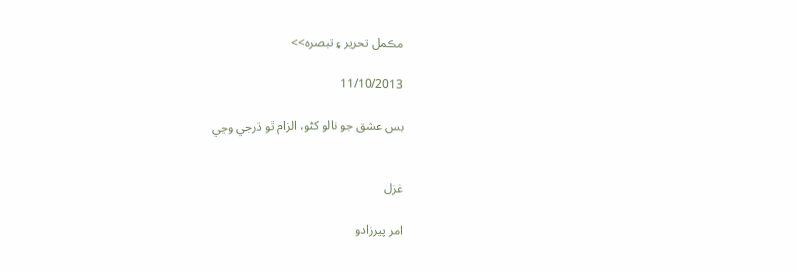مڪمل تحرير ۽ تبصره>>

11/10/2013

بس عشق جو نالو کڻو، الزام ٿو ڌرجي وڃي


غزل

امر پيرزادو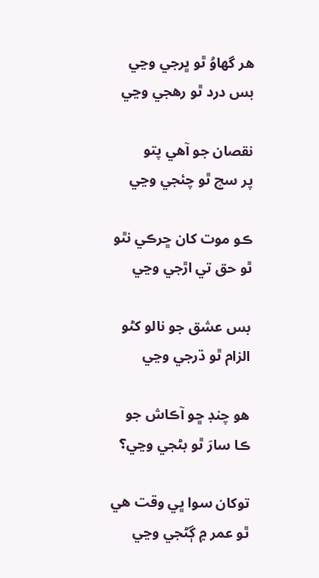هر گهاوُ ٿو ڀرجي وڃي
بس درد ٿو رهجي وڃي

نقصان جو آهي پتو
پر سچ ٿو چئجي وڃي

ڪو موت کان ڇرڪي نٿو
ٿو حق تي اڙجي وڃي

بس عشق جو نالو کڻو
الزام ٿو ڌرجي وڃي

هو چنڊ ڇو آڪاش جو
ڪا سارَ ٿو بڻجي وڃي؟

توکان سوا ڀي وقت هي
ٿو عمر ۾ ڳڻجي وڃي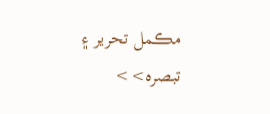مڪمل تحرير ۽ تبصره>>